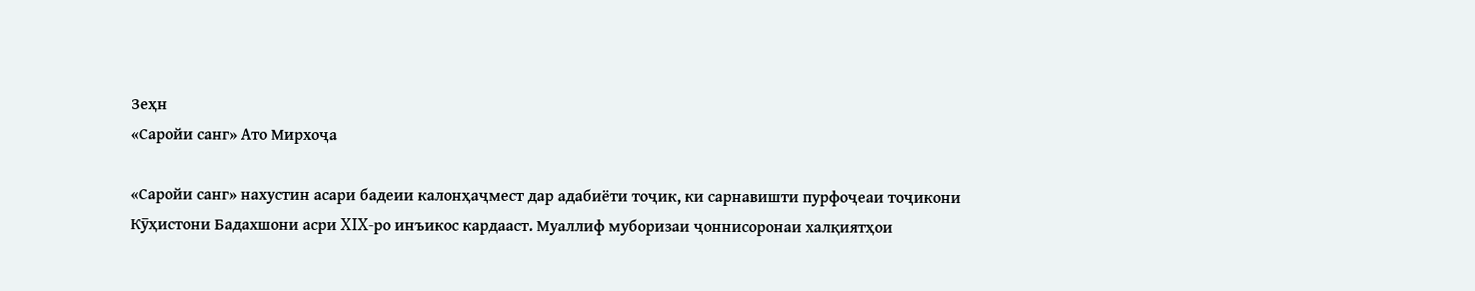Зеҳн
«Саройи санг» Ато Мирхоҷа

«Саройи санг» нахустин асари бадеии калонҳаҷмест дар адабиёти тоҷик, ки сарнавишти пурфоҷеаи тоҷикони Кӯҳистони Бадахшони асри XIX-ро инъикос кардааст. Муаллиф муборизаи ҷоннисоронаи халқиятҳои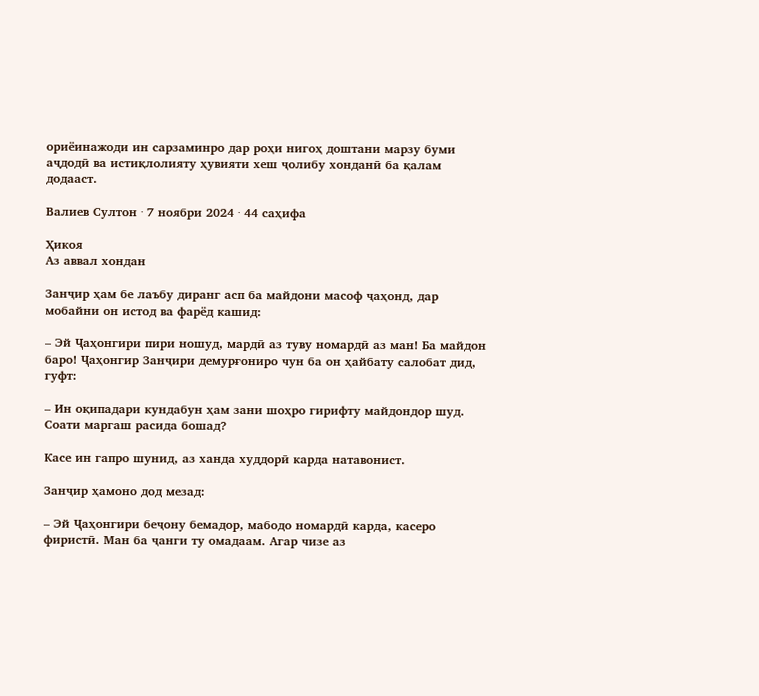ориёинажоди ин сарзаминро дар роҳи нигоҳ доштани марзу буми аҷдодӣ ва истиқлолияту ҳувияти хеш ҷолибу хонданӣ ба қалам додааст.

Валиев Султон · 7 ноябри 2024 · 44 саҳифа

Ҳикоя
Аз аввал хондан

Занҷир ҳам бе лаъбу диранг асп ба майдони масоф ҷаҳонд, дар мобайни он истод ва фарёд кашид:

– Эй Ҷаҳонгири пири ношуд, мардӣ аз туву номардӣ аз ман! Ба майдон баро! Ҷаҳонгир Занҷири демурғониро чун ба он ҳайбату салобат дид, гуфт:

– Ин оқипадари кундабун ҳам зани шоҳро гирифту майдондор шуд. Соати маргаш расида бошад?

Касе ин гапро шунид, аз ханда худдорӣ карда натавонист.

Занҷир ҳамоно дод мезад:

– Эй Ҷаҳонгири беҷону бемадор, мабодо номардӣ карда, касеро фиристӣ. Ман ба ҷанги ту омадаам. Агар чизе аз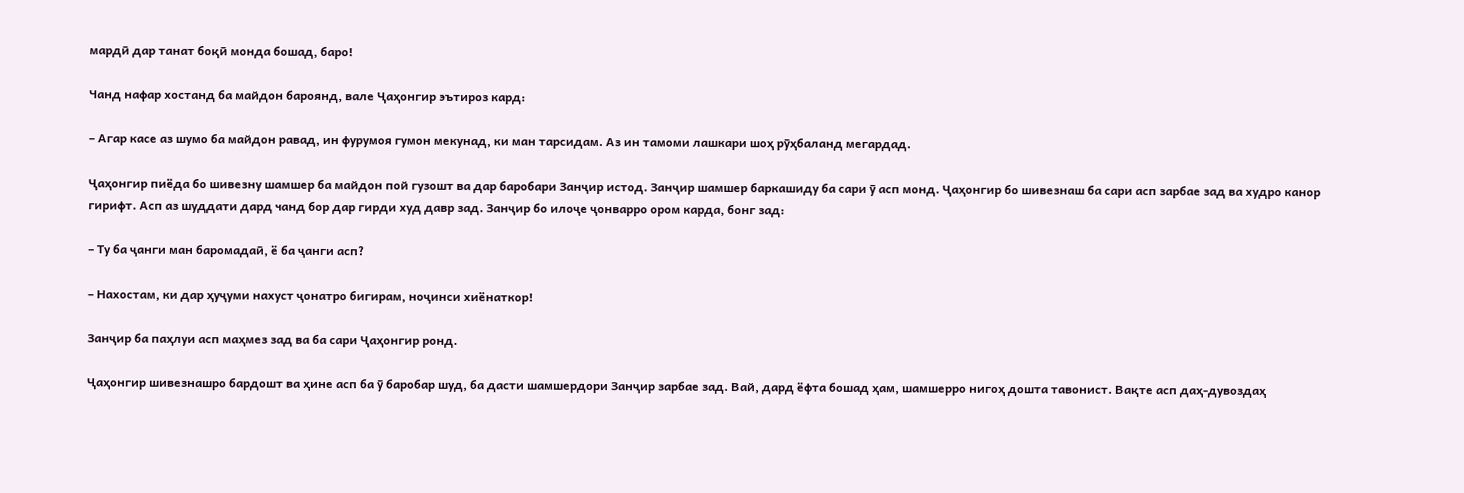мардӣ дар танат боқӣ монда бошад, баро!

Чанд нафар хостанд ба майдон бароянд, вале Ҷаҳонгир эътироз кард:

– Агар касе аз шумо ба майдон равад, ин фурумоя гумон мекунад, ки ман тарсидам. Аз ин тамоми лашкари шоҳ рӯҳбаланд мегардад.

Ҷаҳонгир пиёда бо шивезну шамшер ба майдон пой гузошт ва дар баробари Занҷир истод. Занҷир шамшер баркашиду ба сари ӯ асп монд. Ҷаҳонгир бо шивезнаш ба сари асп зарбае зад ва худро канор гирифт. Асп аз шуддати дард чанд бор дар гирди худ давр зад. Занҷир бо илоҷе ҷонварро ором карда, бонг зад:

– Ту ба ҷанги ман баромадаӣ, ё ба ҷанги асп?

– Нахостам, ки дар ҳуҷуми нахуст ҷонатро бигирам, ноҷинси хиёнаткор!

Занҷир ба паҳлуи асп маҳмез зад ва ба сари Ҷаҳонгир ронд.

Ҷаҳонгир шивезнашро бардошт ва ҳине асп ба ӯ баробар шуд, ба дасти шамшердори Занҷир зарбае зад. Вай, дард ёфта бошад ҳам, шамшерро нигоҳ дошта тавонист. Вақте асп даҳ-дувоздаҳ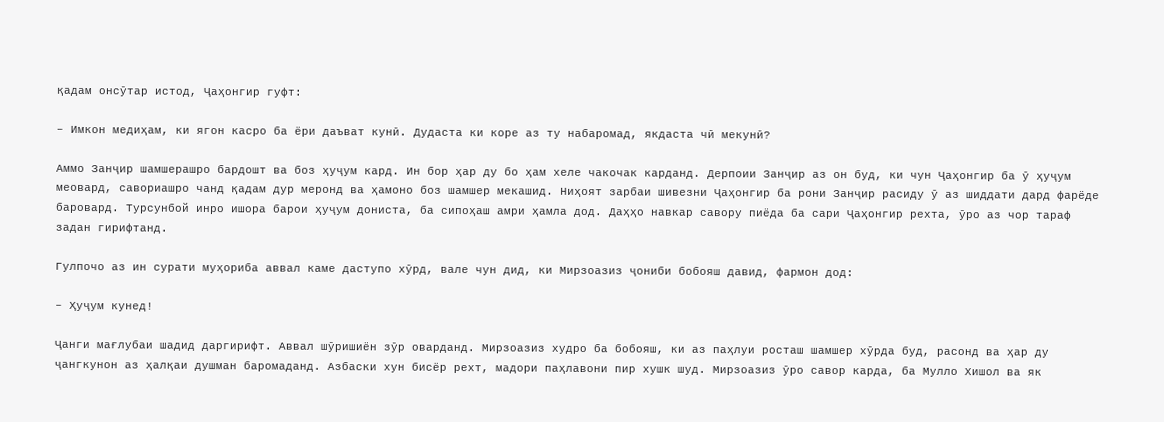қадам онсӯтар истод, Ҷаҳонгир гуфт:

– Имкон медиҳам, ки ягон касро ба ёри даъват кунӣ. Дудаста ки коре аз ту набаромад, якдаста чӣ мекунӣ?

Аммо Занҷир шамшерашро бардошт ва боз ҳуҷум кард. Ин бор ҳар ду бо ҳам хеле чакочак карданд. Дерпоии Занҷир аз он буд, ки чун Ҷаҳонгир ба ӯ ҳуҷум меовард, савориашро чанд қадам дур меронд ва ҳамоно боз шамшер мекашид. Ниҳоят зарбаи шивезни Ҷаҳонгир ба рони Занҷир расиду ӯ аз шиддати дард фарёде баровард. Турсунбой инро ишора барои ҳуҷум дониста, ба сипоҳаш амри ҳамла дод. Даҳҳо навкар савору пиёда ба сари Ҷаҳонгир рехта, ӯро аз чор тараф задан гирифтанд.

Гулпочо аз ин сурати муҳориба аввал каме даступо хӯрд, вале чун дид, ки Мирзоазиз ҷониби бобояш давид, фармон дод:

– Ҳуҷум кунед!

Ҷанги мағлубаи шадид даргирифт. Аввал шӯришиён зӯр оварданд. Мирзоазиз худро ба бобояш, ки аз паҳлуи росташ шамшер хӯрда буд, расонд ва ҳар ду ҷангкунон аз ҳалқаи душман баромаданд. Азбаски хун бисёр рехт, мадори паҳлавони пир хушк шуд. Мирзоазиз ӯро савор карда, ба Мулло Хишол ва як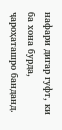нафари дигар гуфт, ки ба хона бурда, ҷароҳаташро банданд.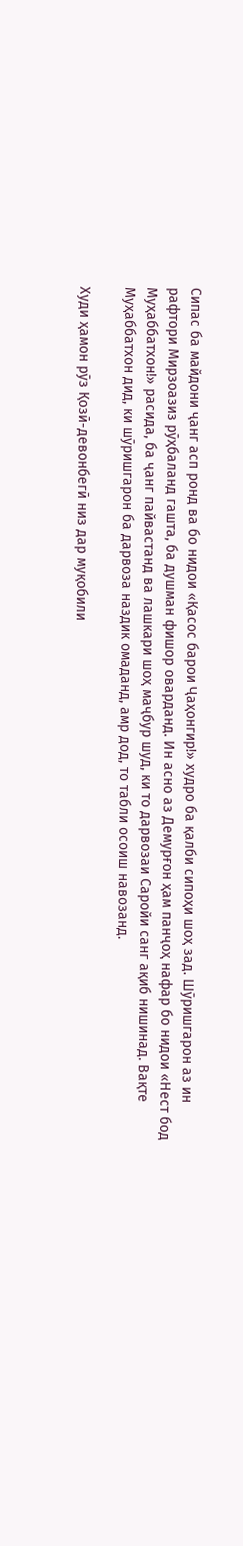Сипас ба майдони ҷанг асп ронд ва бо нидои «Қасос барои Ҷаҳонгир!» худро ба қалби сипоҳи шоҳ зад. Шӯришгарон аз ин рафтори Мирзоазиз рӯҳбаланд гашта, ба душман фишор оварданд. Ин асно аз Демурғон ҳам панҷоҳ нафар бо нидои «Нест бод Муҳаббатхон!» расида, ба ҷанг пайвастанд ва лашкари шоҳ маҷбур шуд, ки то дарвозаи Саройи санг ақиб нишинад. Вақте Муҳаббатхон дид, ки шӯришгарон ба дарвоза наздик омаданд, амр дод, то табли осоиш навозанд.

Худи ҳамон рӯз Қозӣ-девонбегӣ низ дар муқобили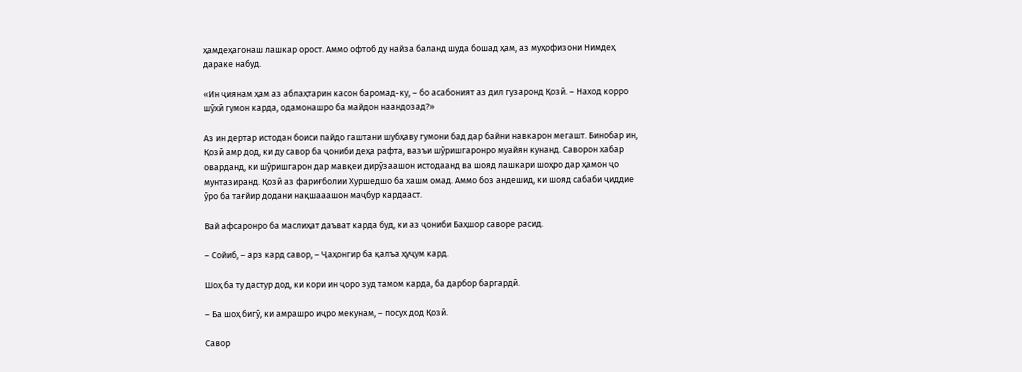ҳамдеҳагонаш лашкар орост. Аммо офтоб ду найза баланд шуда бошад ҳам, аз муҳофизони Нимдеҳ дараке набуд.

«Ин ҷиянам ҳам аз аблаҳтарин касон баромад-ку, – бо асабоният аз дил гузаронд Қозӣ. – Наход корро шӯхӣ гумон карда, одамонашро ба майдон наандозад?»

Аз ин дертар истодан боиси пайдо гаштани шубҳаву гумони бад дар байни навкарон мегашт. Бинобар ин, Қозӣ амр дод, ки ду савор ба ҷониби деҳа рафта, вазъи шӯришгаронро муайян кунанд. Саворон хабар оварданд, ки шӯришгарон дар мавқеи дирӯзаашон истодаанд ва шояд лашкари шоҳро дар ҳамон ҷо мунтазиранд. Қозӣ аз фариғболии Хуршедшо ба хашм омад. Аммо боз андешид, ки шояд сабаби ҷиддие ӯро ба тағйир додани нақшааашон маҷбур кардааст.

Вай афсаронро ба маслиҳат даъват карда буд, ки аз ҷониби Баҳшор саворе расид.

– Сойиб, – арз кард савор, – Ҷаҳонгир ба қалъа ҳуҷум кард.

Шоҳ ба ту дастур дод, ки кори ин ҷоро зуд тамом карда, ба дарбор баргардӣ.

– Ба шоҳ бигӯ, ки амрашро иҷро мекунам, – посух дод Қозӣ.

Савор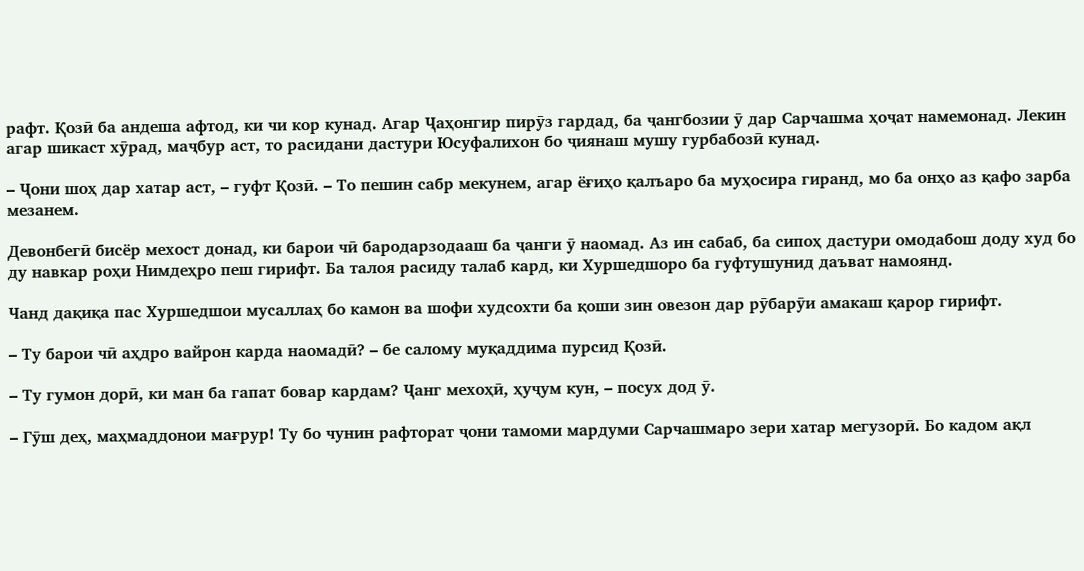рафт. Қозӣ ба андеша афтод, ки чи кор кунад. Агар Ҷаҳонгир пирӯз гардад, ба ҷангбозии ӯ дар Сарчашма ҳоҷат намемонад. Лекин агар шикаст хӯрад, маҷбур аст, то расидани дастури Юсуфалихон бо ҷиянаш мушу гурбабозӣ кунад.

– Ҷони шоҳ дар хатар аст, – гуфт Қозӣ. – То пешин сабр мекунем, агар ёғиҳо қалъаро ба муҳосира гиранд, мо ба онҳо аз қафо зарба мезанем.

Девонбегӣ бисёр мехост донад, ки барои чӣ бародарзодааш ба ҷанги ӯ наомад. Аз ин сабаб, ба сипоҳ дастури омодабош доду худ бо ду навкар роҳи Нимдеҳро пеш гирифт. Ба талоя расиду талаб кард, ки Хуршедшоро ба гуфтушунид даъват намоянд.

Чанд дақиқа пас Хуршедшои мусаллаҳ бо камон ва шофи худсохти ба қоши зин овезон дар рӯбарӯи амакаш қарор гирифт.

– Ту барои чӣ аҳдро вайрон карда наомадӣ? – бе салому муқаддима пурсид Қозӣ.

– Ту гумон дорӣ, ки ман ба гапат бовар кардам? Ҷанг мехоҳӣ, ҳуҷум кун, – посух дод ӯ.

– Гӯш деҳ, маҳмаддонои мағрур! Ту бо чунин рафторат ҷони тамоми мардуми Сарчашмаро зери хатар мегузорӣ. Бо кадом ақл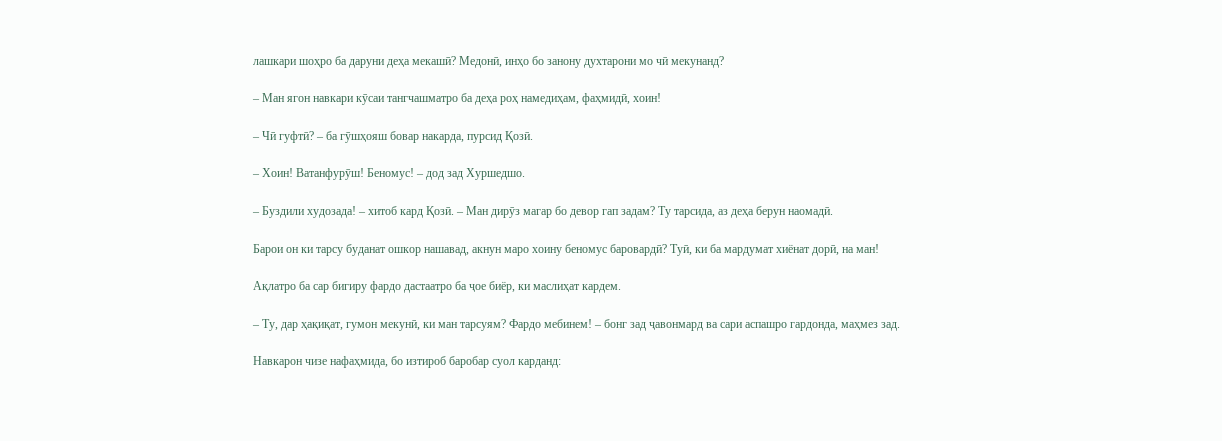лашкари шоҳро ба даруни деҳа мекашӣ? Медонӣ, инҳо бо занону духтарони мо чӣ мекунанд?

– Ман ягон навкари кӯсаи тангчашматро ба деҳа роҳ намедиҳам, фаҳмидӣ, хоин!

– Чӣ гуфтӣ? – ба гӯшҳояш бовар накарда, пурсид Қозӣ.

– Хоин! Ватанфурӯш! Беномус! – дод зад Хуршедшо.

– Буздили худозада! – хитоб кард Қозӣ. – Ман дирӯз магар бо девор гап задам? Ту тарсида, аз деҳа берун наомадӣ.

Барои он ки тарсу буданат ошкор нашавад, акнун маро хоину беномус баровардӣ? Туӣ, ки ба мардумат хиёнат дорӣ, на ман!

Ақлатро ба сар бигиру фардо дастаатро ба ҷое биёр, ки маслиҳат кардем.

– Ту, дар ҳақиқат, гумон мекунӣ, ки ман тарсуям? Фардо мебинем! – бонг зад ҷавонмард ва сари аспашро гардонда, маҳмез зад.

Навкарон чизе нафаҳмида, бо изтироб баробар суол карданд: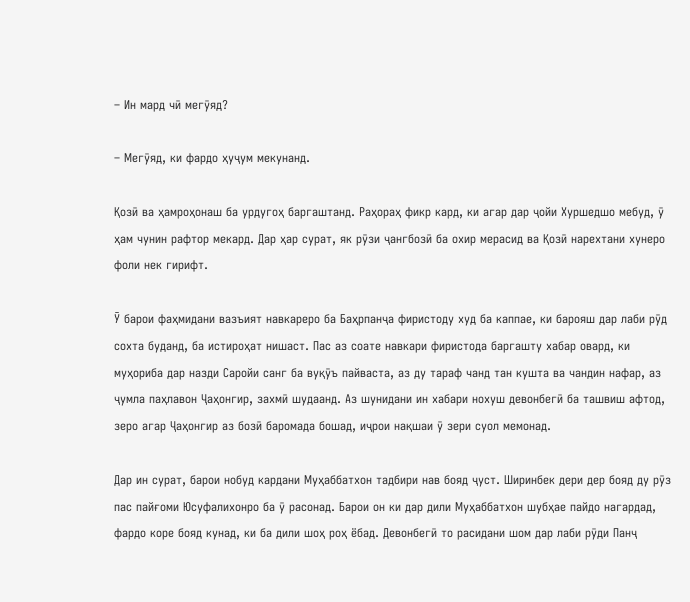– Ин мард чӣ мегӯяд?

– Мегӯяд, ки фардо ҳуҷум мекунанд.

Қозӣ ва ҳамроҳонаш ба урдугоҳ баргаштанд. Раҳораҳ фикр кард, ки агар дар ҷойи Хуршедшо мебуд, ӯ ҳам чунин рафтор мекард. Дар ҳар сурат, як рӯзи ҷангбозӣ ба охир мерасид ва Қозӣ нарехтани хунеро фоли нек гирифт.

Ӯ барои фаҳмидани вазъият навкареро ба Баҳрпанҷа фиристоду худ ба каппае, ки барояш дар лаби рӯд сохта буданд, ба истироҳат нишаст. Пас аз соате навкари фиристода баргашту хабар овард, ки муҳориба дар назди Саройи санг ба вуқӯъ пайваста, аз ду тараф чанд тан кушта ва чандин нафар, аз ҷумла паҳлавон Ҷаҳонгир, захмӣ шудаанд. Аз шунидани ин хабари нохуш девонбегӣ ба ташвиш афтод, зеро агар Ҷаҳонгир аз бозӣ баромада бошад, иҷрои нақшаи ӯ зери суол мемонад.

Дар ин сурат, барои нобуд кардани Муҳаббатхон тадбири нав бояд ҷуст. Ширинбек дери дер бояд ду рӯз пас пайғоми Юсуфалихонро ба ӯ расонад. Барои он ки дар дили Муҳаббатхон шубҳае пайдо нагардад, фардо коре бояд кунад, ки ба дили шоҳ роҳ ёбад. Девонбегӣ то расидани шом дар лаби рӯди Панҷ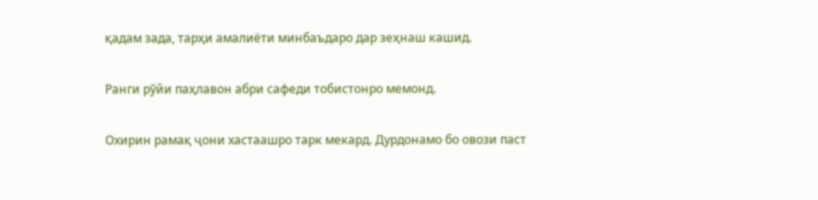қадам зада, тарҳи амалиёти минбаъдаро дар зеҳнаш кашид.

Ранги рӯйи паҳлавон абри сафеди тобистонро мемонд.

Охирин рамақ ҷони хастаашро тарк мекард. Дурдонамо бо овози паст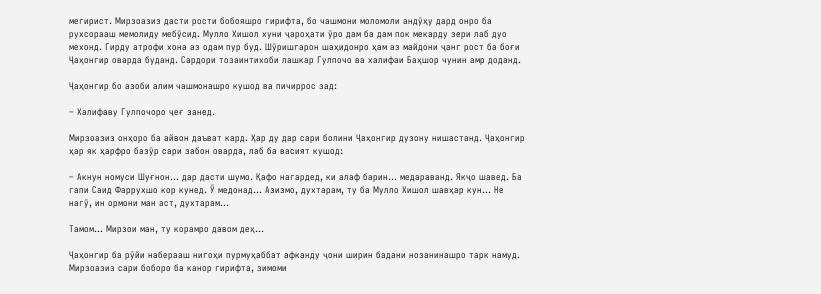мегирист. Мирзоазиз дасти рости бобояшро гирифта, бо чашмони моломоли андӯҳу дард онро ба рухсорааш мемолиду мебӯсид. Мулло Хишол хуни ҷароҳати ӯро дам ба дам пок мекарду зери лаб дуо мехонд. Гирду атрофи хона аз одам пур буд. Шӯришгарон шаҳидонро ҳам аз майдони ҷанг рост ба боғи Ҷаҳонгир оварда буданд. Сардори тозаинтихоби лашкар Гулпочо ва халифаи Баҳшор чунин амр доданд.

Ҷаҳонгир бо азоби алим чашмонашро кушод ва пичиррос зад:

– Халифаву Гулпочоро ҷеғ занед.

Мирзоазиз онҳоро ба айвон даъват кард. Ҳар ду дар сари болини Ҷаҳонгир дузону нишастанд. Ҷаҳонгир ҳар як ҳарфро базӯр сари забон оварда, лаб ба васият кушод:

– Акнун номуси Шуғнон… дар дасти шумо. Қафо нагардед, ки алаф барин… медараванд. Якҷо шавед. Ба гапи Саид Фаррухшо кор кунед. Ӯ медонад… Азизмо, духтарам, ту ба Мулло Хишол шавҳар кун… Не нагӯ, ин ормони ман аст, духтарам…

Тамом… Мирзои ман, ту корамро давом деҳ…

Ҷаҳонгир ба рӯйи наберааш нигоҳи пурмуҳаббат афканду ҷони ширин бадани нозанинашро тарк намуд. Мирзоазиз сари боборо ба канор гирифта, зимоми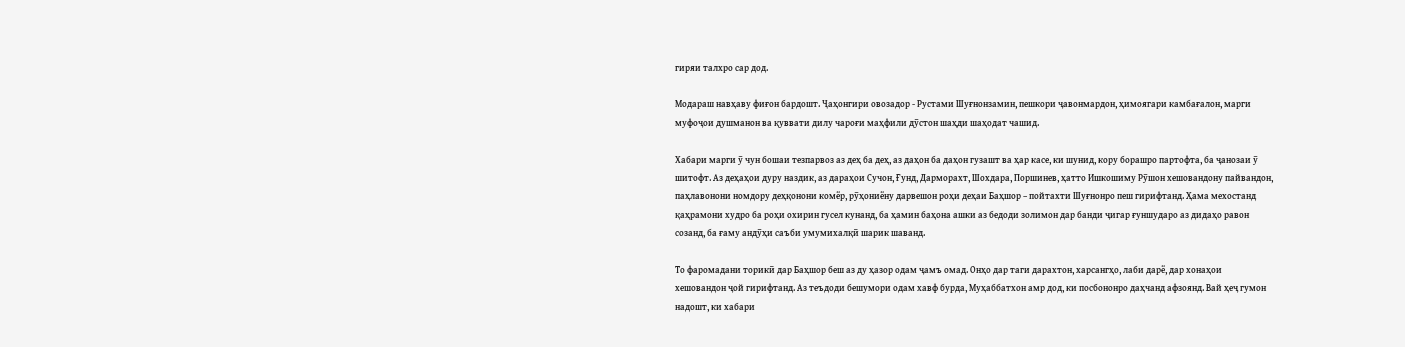гиряи талхро сар дод.

Модараш навҳаву фиғон бардошт. Ҷаҳонгири овозадор - Рустами Шуғнонзамин, пешкори ҷавонмардон, ҳимоягари камбағалон, марги муфоҷои душманон ва қуввати дилу чароғи маҳфили дӯстон шаҳди шаҳодат чашид.

Хабари марги ӯ чун бошаи тезпарвоз аз деҳ ба деҳ, аз даҳон ба даҳон гузашт ва ҳар касе, ки шунид, кору борашро партофта, ба ҷанозаи ӯ шитофт. Аз деҳаҳои дуру наздик, аз дараҳои Сучон, Ғунд, Дарморахт, Шохдара, Поршинев, ҳатто Ишкошиму Рӯшон хешовандону пайвандон, паҳлавонони номдору деҳқонони комёр, рӯҳониёну дарвешон роҳи деҳаи Баҳшор – пойтахти Шуғнонро пеш гирифтанд. Ҳама мехостанд қаҳрамони худро ба роҳи охирин гусел кунанд, ба ҳамин баҳона ашки аз бедоди золимон дар банди ҷигар ғуншударо аз дидаҳо равон созанд, ба ғаму андӯҳи саъби умумихалқӣ шарик шаванд.

То фаромадани торикӣ дар Баҳшор беш аз ду ҳазор одам ҷамъ омад. Онҳо дар таги дарахтон, харсангҳо, лаби дарё, дар хонаҳои хешовандон ҷой гирифтанд. Аз теъдоди бешумори одам хавф бурда, Муҳаббатхон амр дод, ки посбононро даҳчанд афзоянд. Вай ҳеҷ гумон надошт, ки хабари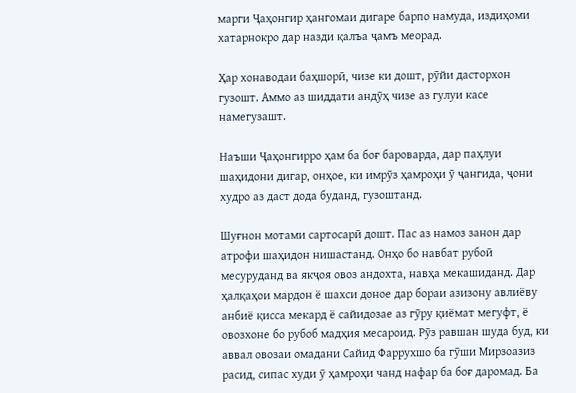марги Ҷаҳонгир ҳангомаи дигаре барпо намуда, издиҳоми хатарнокро дар назди қалъа ҷамъ меорад.

Ҳар хонаводаи баҳшорӣ, чизе ки дошт, рӯйи дасторхон гузошт. Аммо аз шиддати андӯҳ чизе аз гулуи касе намегузашт.

Наъши Ҷаҳонгирро ҳам ба боғ бароварда, дар паҳлуи шаҳидони дигар, онҳое, ки имрӯз ҳамроҳи ӯ ҷангида, ҷони худро аз даст дода буданд, гузоштанд.

Шуғнон мотами сартосарӣ дошт. Пас аз намоз занон дар атрофи шаҳидон нишастанд. Онҳо бо навбат рубоӣ месуруданд ва якҷоя овоз андохта, навҳа мекашиданд. Дар ҳалқаҳои мардон ё шахси доное дар бораи азизону авлиёву анбиё қисса мекард ё сайидозае аз гӯру қиёмат мегуфт, ё овозхоне бо рубоб мадҳия месароид. Рӯз равшан шуда буд, ки аввал овозаи омадани Сайид Фаррухшо ба гӯши Мирзоазиз расид, сипас худи ӯ ҳамроҳи чанд нафар ба боғ даромад. Ба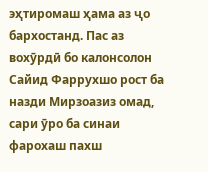эҳтиромаш ҳама аз ҷо бархостанд. Пас аз вохӯрдӣ бо калонсолон Сайид Фаррухшо рост ба назди Мирзоазиз омад, сари ӯро ба синаи фарохаш пахш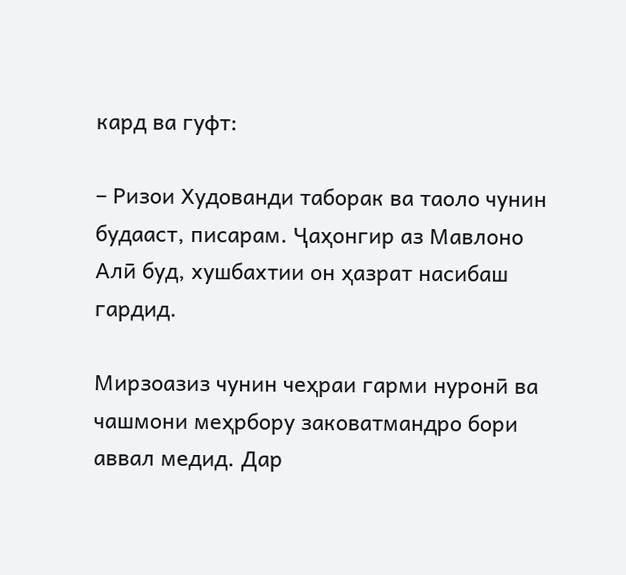кард ва гуфт:

– Ризои Худованди таборак ва таоло чунин будааст, писарам. Ҷаҳонгир аз Мавлоно Алӣ буд, хушбахтии он ҳазрат насибаш гардид.

Мирзоазиз чунин чеҳраи гарми нуронӣ ва чашмони меҳрбору заковатмандро бори аввал медид. Дар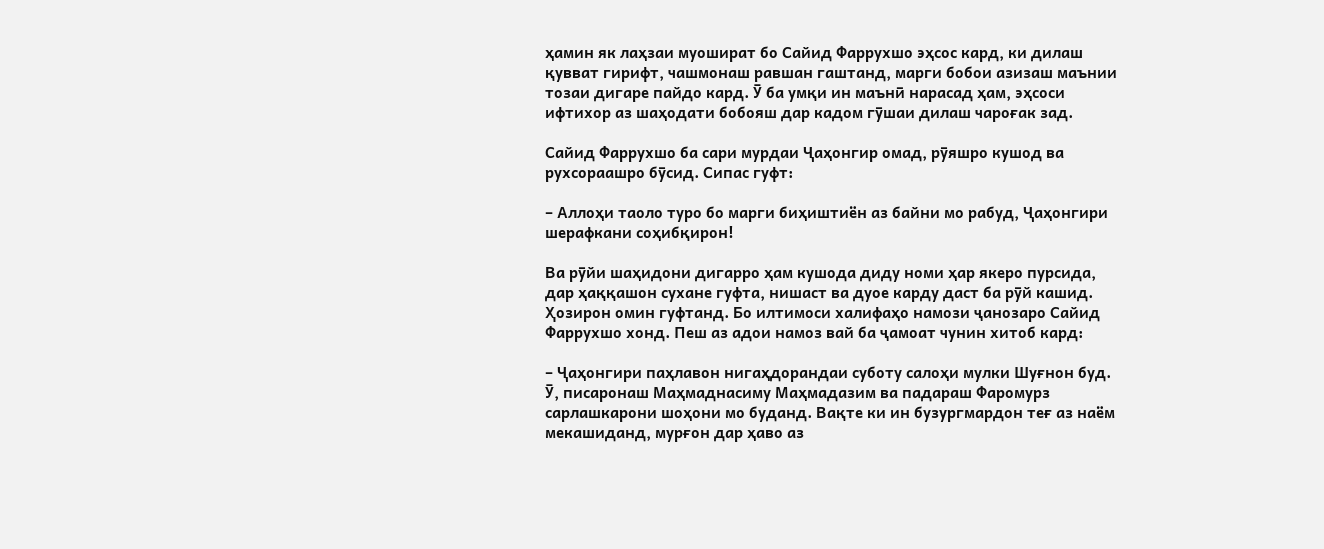ҳамин як лаҳзаи муошират бо Сайид Фаррухшо эҳсос кард, ки дилаш қувват гирифт, чашмонаш равшан гаштанд, марги бобои азизаш маънии тозаи дигаре пайдо кард. Ӯ ба умқи ин маънӣ нарасад ҳам, эҳсоси ифтихор аз шаҳодати бобояш дар кадом гӯшаи дилаш чароғак зад.

Сайид Фаррухшо ба сари мурдаи Ҷаҳонгир омад, рӯяшро кушод ва рухсораашро бӯсид. Сипас гуфт:

– Аллоҳи таоло туро бо марги биҳиштиён аз байни мо рабуд, Ҷаҳонгири шерафкани соҳибқирон!

Ва рӯйи шаҳидони дигарро ҳам кушода диду номи ҳар якеро пурсида, дар ҳаққашон сухане гуфта, нишаст ва дуое карду даст ба рӯй кашид. Ҳозирон омин гуфтанд. Бо илтимоси халифаҳо намози ҷанозаро Сайид Фаррухшо хонд. Пеш аз адои намоз вай ба ҷамоат чунин хитоб кард:

– Ҷаҳонгири паҳлавон нигаҳдорандаи суботу салоҳи мулки Шуғнон буд. Ӯ, писаронаш Маҳмаднасиму Маҳмадазим ва падараш Фаромурз сарлашкарони шоҳони мо буданд. Вақте ки ин бузургмардон теғ аз наём мекашиданд, мурғон дар ҳаво аз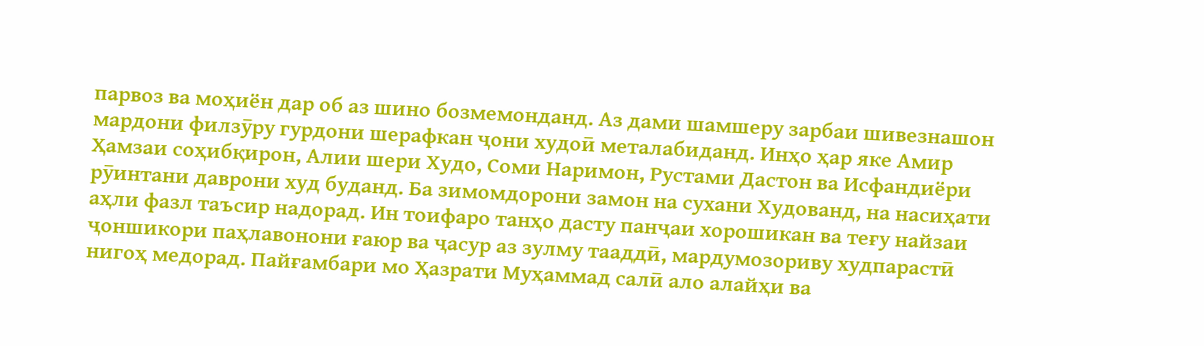парвоз ва моҳиён дар об аз шино бозмемонданд. Аз дами шамшеру зарбаи шивезнашон мардони филзӯру гурдони шерафкан ҷони худоӣ металабиданд. Инҳо ҳар яке Амир Ҳамзаи соҳибқирон, Алии шери Худо, Соми Наримон, Рустами Дастон ва Исфандиёри рӯинтани даврони худ буданд. Ба зимомдорони замон на сухани Худованд, на насиҳати аҳли фазл таъсир надорад. Ин тоифаро танҳо дасту панҷаи хорошикан ва теғу найзаи ҷоншикори паҳлавонони ғаюр ва ҷасур аз зулму тааддӣ, мардумозориву худпарастӣ нигоҳ медорад. Пайғамбари мо Ҳазрати Муҳаммад салӣ ало алайҳи ва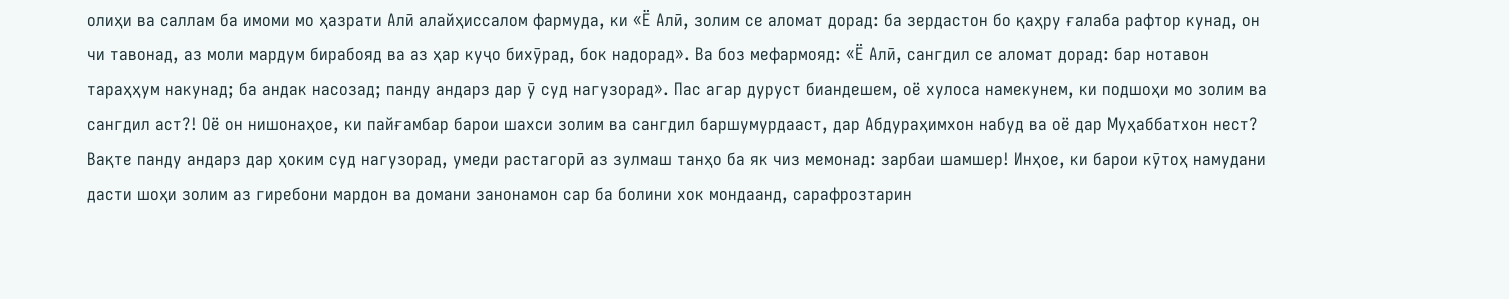олиҳи ва саллам ба имоми мо ҳазрати Алӣ алайҳиссалом фармуда, ки «Ё Алӣ, золим се аломат дорад: ба зердастон бо қаҳру ғалаба рафтор кунад, он чи тавонад, аз моли мардум бирабояд ва аз ҳар куҷо бихӯрад, бок надорад». Ва боз мефармояд: «Ё Алӣ, сангдил се аломат дорад: бар нотавон тараҳҳум накунад; ба андак насозад; панду андарз дар ӯ суд нагузорад». Пас агар дуруст биандешем, оё хулоса намекунем, ки подшоҳи мо золим ва сангдил аст?! Оё он нишонаҳое, ки пайғамбар барои шахси золим ва сангдил баршумурдааст, дар Абдураҳимхон набуд ва оё дар Муҳаббатхон нест? Вақте панду андарз дар ҳоким суд нагузорад, умеди растагорӣ аз зулмаш танҳо ба як чиз мемонад: зарбаи шамшер! Инҳое, ки барои кӯтоҳ намудани дасти шоҳи золим аз гиребони мардон ва домани занонамон сар ба болини хок мондаанд, сарафрозтарин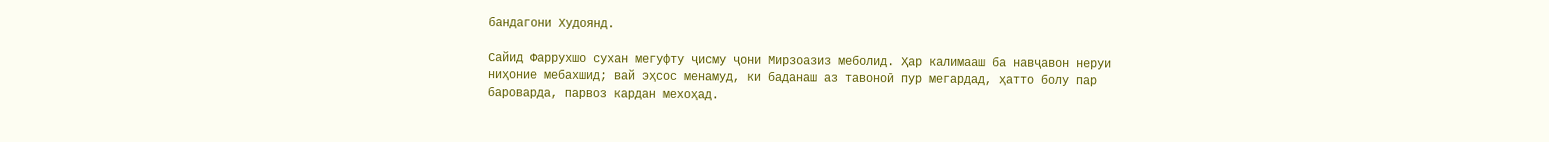бандагони Худоянд.

Сайид Фаррухшо сухан мегуфту ҷисму ҷони Мирзоазиз меболид. Ҳар калимааш ба навҷавон неруи ниҳоние мебахшид; вай эҳсос менамуд, ки баданаш аз тавоноӣ пур мегардад, ҳатто болу пар бароварда, парвоз кардан мехоҳад.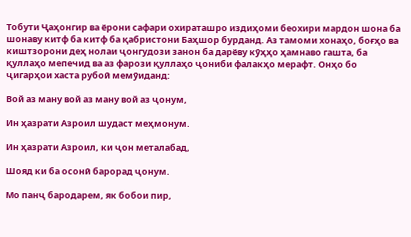Тобути Ҷаҳонгир ва ёрони сафари охираташро издиҳоми беохири мардон шона ба шонаву китф ба китф ба қабристони Баҳшор бурданд. Аз тамоми хонаҳо, боғҳо ва киштзорони деҳ нолаи ҷонгудози занон ба дарёву кӯҳҳо ҳамнаво гашта, ба қуллаҳо мепечид ва аз фарози қуллаҳо ҷониби фалакҳо мерафт. Онҳо бо ҷигарҳои хаста рубоӣ мемӯиданд:

Вой аз ману вой аз ману вой аз ҷонум,

Ин ҳазрати Азроил шудаст меҳмонум.

Ин ҳазрати Азроил, ки ҷон металабад,

Шояд ки ба осонӣ барорад ҷонум.

Мо панҷ бародарем, як бобои пир,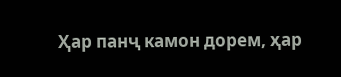Ҳар панҷ камон дорем, ҳар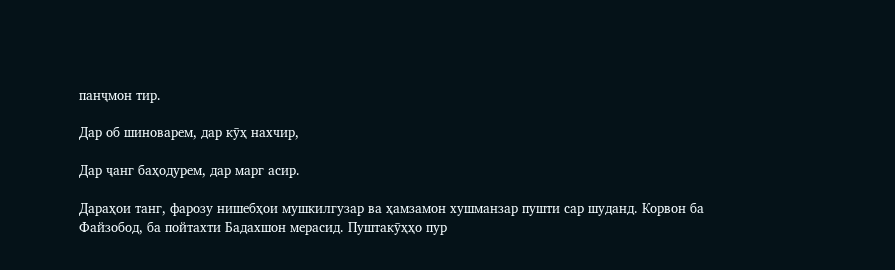панҷмон тир.

Дар об шиноварем, дар кӯҳ нахчир,

Дар ҷанг баҳодурем, дар марг асир.

Дараҳои танг, фарозу нишебҳои мушкилгузар ва ҳамзамон хушманзар пушти сар шуданд. Корвон ба Файзобод, ба пойтахти Бадахшон мерасид. Пуштакӯҳҳо пур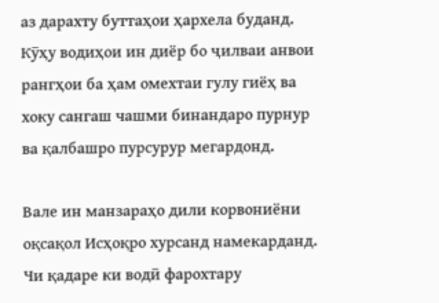аз дарахту буттаҳои ҳархела буданд. Кӯҳу водиҳои ин диёр бо ҷилваи анвои рангҳои ба ҳам омехтаи гулу гиёҳ ва хоку сангаш чашми бинандаро пурнур ва қалбашро пурсурур мегардонд.

Вале ин манзараҳо дили корвониёни оқсақол Исҳоқро хурсанд намекарданд. Чи қадаре ки водӣ фарохтару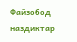Файзобод наздиктар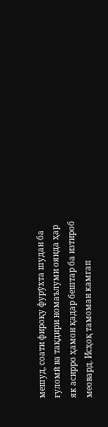мешуд, соати фироқу фурӯхта шудан ба ғуломӣ ва тақдири номаълуми оянда ҳар як асирро ҳамон қадар бештар ба изтироб меовард. Исҳоқ тамоман камгап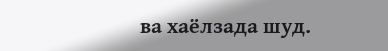ва хаёлзада шуд.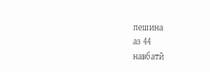пешина
аз 44
навбатӣ